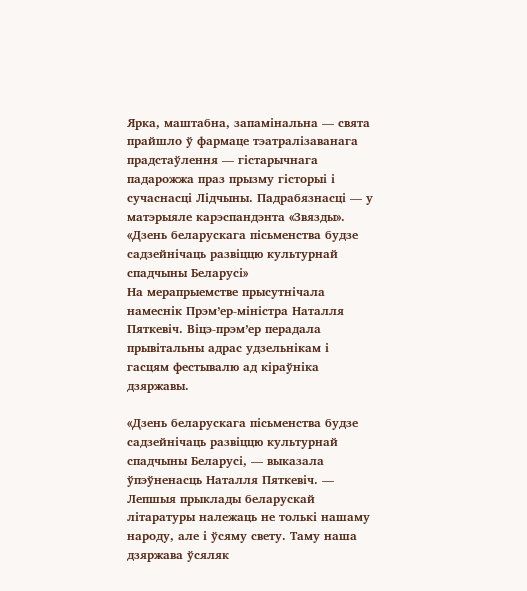Ярка, маштабна, запамінальна — свята прайшло ў фармаце тэатралізаванага прадстаўлення — гістарычнага падарожжа праз прызму гісторыі і сучаснасці Лідчыны. Падрабязнасці — у матэрыяле карэспандэнта «Звязды».
«Дзень беларускага пісьменства будзе садзейнічаць развіццю культурнай спадчыны Беларусі»
На мерапрыемстве прысутнічала намеснік Прэм’ер-міністра Наталля Пяткевіч. Віцэ-прэм’ер перадала прывітальны адрас удзельнікам і гасцям фестывалю ад кіраўніка дзяржавы.

«Дзень беларускага пісьменства будзе садзейнічаць развіццю культурнай спадчыны Беларусі, — выказала ўпэўненасць Наталля Пяткевіч. — Лепшыя прыклады беларускай літаратуры належаць не толькі нашаму народу, але і ўсяму свету. Таму наша дзяржава ўсяляк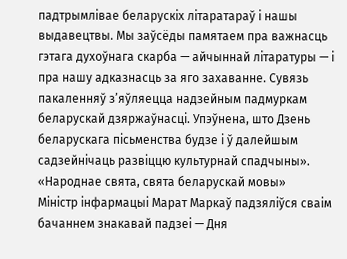падтрымлівае беларускіх літаратараў і нашы выдавецтвы. Мы заўсёды памятаем пра важнасць гэтага духоўнага скарба — айчыннай літаратуры — і пра нашу адказнасць за яго захаванне. Сувязь пакаленняў з’яўляецца надзейным падмуркам беларускай дзяржаўнасці. Упэўнена, што Дзень беларускага пісьменства будзе і ў далейшым садзейнічаць развіццю культурнай спадчыны».
«Народнае свята, свята беларускай мовы»
Міністр інфармацыі Марат Маркаў падзяліўся сваім бачаннем знакавай падзеі — Дня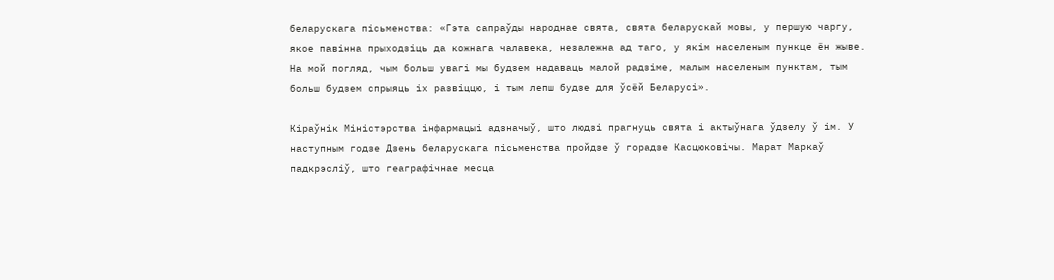беларускага пісьменства: «Гэта сапраўды народнае свята, свята беларускай мовы, у першую чаргу, якое павінна прыходзіць да кожнага чалавека, незалежна ад таго, у якім населеным пункце ён жыве. На мой погляд, чым больш увагі мы будзем надаваць малой радзіме, малым населеным пунктам, тым больш будзем спрыяць іх развіццю, і тым лепш будзе для ўсёй Беларусі».

Кіраўнік Міністэрства інфармацыі адзначыў, што людзі прагнуць свята і актыўнага ўдзелу ў ім. У наступным годзе Дзень беларускага пісьменства пройдзе ў горадзе Касцюковічы. Марат Маркаў падкрэсліў, што геаграфічнае месца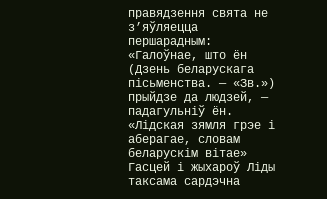правядзення свята не з’яўляецца першарадным: «Галоўнае, што ён (Дзень беларускага пісьменства. — «Зв.») прыйдзе да людзей, — падагульніў ён.
«Лідская зямля грэе і аберагае, словам беларускім вітае»
Гасцей і жыхароў Ліды таксама сардэчна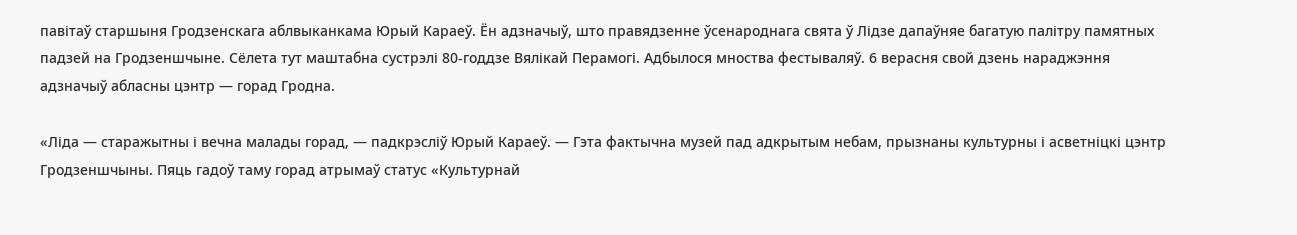павітаў старшыня Гродзенскага аблвыканкама Юрый Караеў. Ён адзначыў, што правядзенне ўсенароднага свята ў Лідзе дапаўняе багатую палітру памятных падзей на Гродзеншчыне. Сёлета тут маштабна сустрэлі 80-годдзе Вялікай Перамогі. Адбылося мноства фестываляў. 6 верасня свой дзень нараджэння адзначыў абласны цэнтр — горад Гродна.

«Ліда — старажытны і вечна малады горад, — падкрэсліў Юрый Караеў. — Гэта фактычна музей пад адкрытым небам, прызнаны культурны і асветніцкі цэнтр Гродзеншчыны. Пяць гадоў таму горад атрымаў статус «Культурнай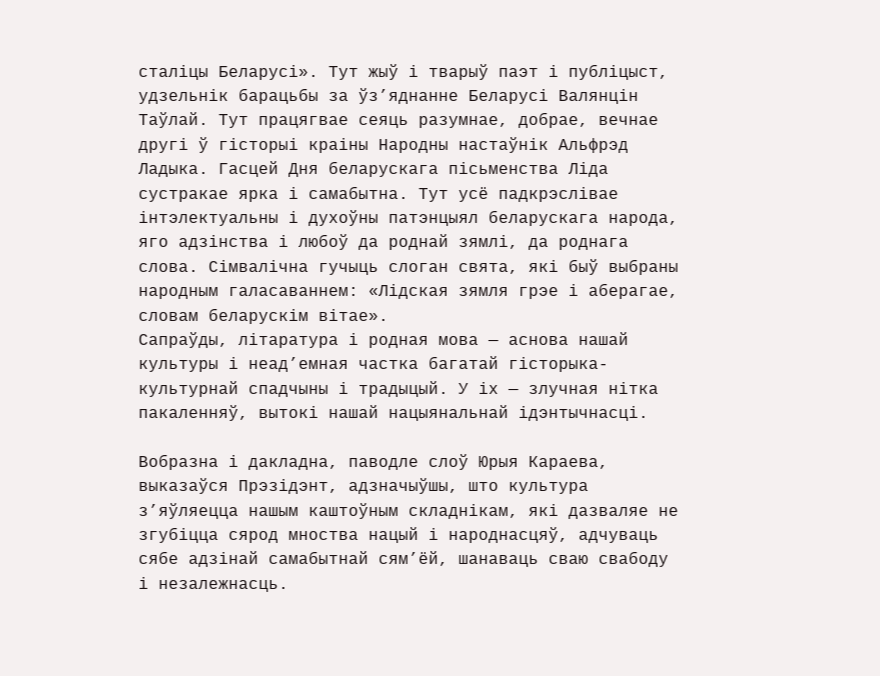сталіцы Беларусі». Тут жыў і тварыў паэт і публіцыст, удзельнік барацьбы за ўз’яднанне Беларусі Валянцін Таўлай. Тут працягвае сеяць разумнае, добрае, вечнае другі ў гісторыі краіны Народны настаўнік Альфрэд Ладыка. Гасцей Дня беларускага пісьменства Ліда сустракае ярка і самабытна. Тут усё падкрэслівае інтэлектуальны і духоўны патэнцыял беларускага народа, яго адзінства і любоў да роднай зямлі, да роднага слова. Сімвалічна гучыць слоган свята, які быў выбраны народным галасаваннем: «Лідская зямля грэе і аберагае, словам беларускім вітае».
Сапраўды, літаратура і родная мова — аснова нашай культуры і неад’емная частка багатай гісторыка-культурнай спадчыны і традыцый. У іх — злучная нітка пакаленняў, вытокі нашай нацыянальнай ідэнтычнасці.

Вобразна і дакладна, паводле слоў Юрыя Караева, выказаўся Прэзідэнт, адзначыўшы, што культура з’яўляецца нашым каштоўным складнікам, які дазваляе не згубіцца сярод мноства нацый і народнасцяў, адчуваць сябе адзінай самабытнай сям’ёй, шанаваць сваю свабоду і незалежнасць.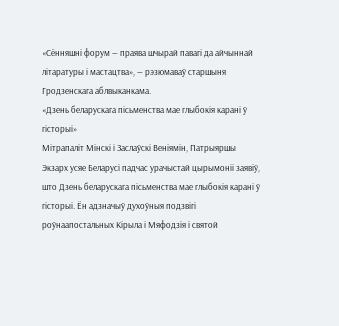«Сённяшні форум — праява шчырай павагі да айчыннай літаратуры і мастацтва», — рэзюмаваў старшыня Гродзенскага аблвыканкама.
«Дзень беларускага пісьменства мае глыбокія карані ў гісторыі»
Мітрапаліт Мінскі і Заслаўскі Веніямін, Патрыяршы Экзарх усяе Беларусі падчас урачыстай цырымоніі заявіў, што Дзень беларускага пісьменства мае глыбокія карані ў гісторыі. Ён адзначыў духоўныя подзвігі роўнаапостальных Кірыла і Мяфодзія і святой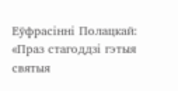Еўфрасінні Полацкай: «Праз стагоддзі гэтыя святыя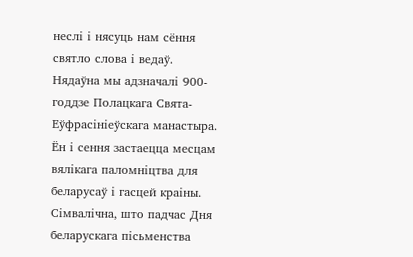неслі і нясуць нам сёння святло слова і ведаў. Нядаўна мы адзначалі 900-годдзе Полацкага Свята-Еўфрасініеўскага манастыра. Ён і сення застаецца месцам вялікага паломніцтва для беларусаў і гасцей краіны. Сімвалічна, што падчас Дня беларускага пісьменства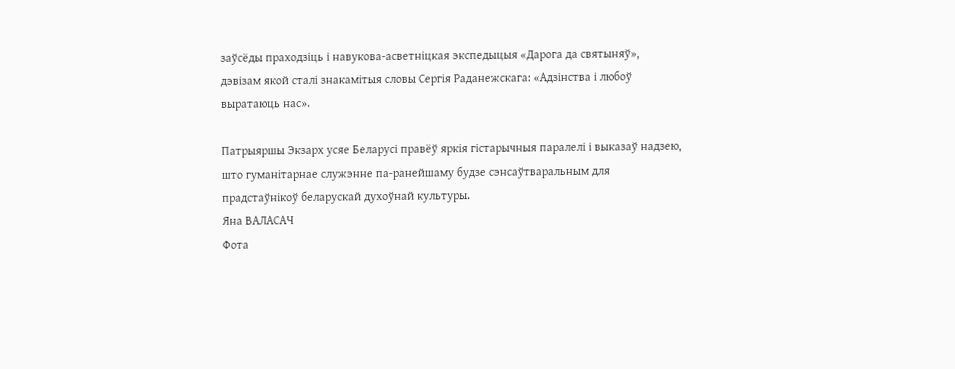заўсёды праходзіць і навукова-асветніцкая экспедыцыя «Дарога да святыняў», дэвізам якой сталі знакамітыя словы Сергія Раданежскага: «Адзінства і любоў выратаюць нас».

Патрыяршы Экзарх усяе Беларусі правёў яркія гістарычныя паралелі і выказаў надзею, што гуманітарнае служэнне па-ранейшаму будзе сэнсаўтваральным для прадстаўнікоў беларускай духоўнай культуры.
Яна ВАЛАСАЧ
Фота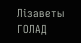Лізаветы ГОЛАД